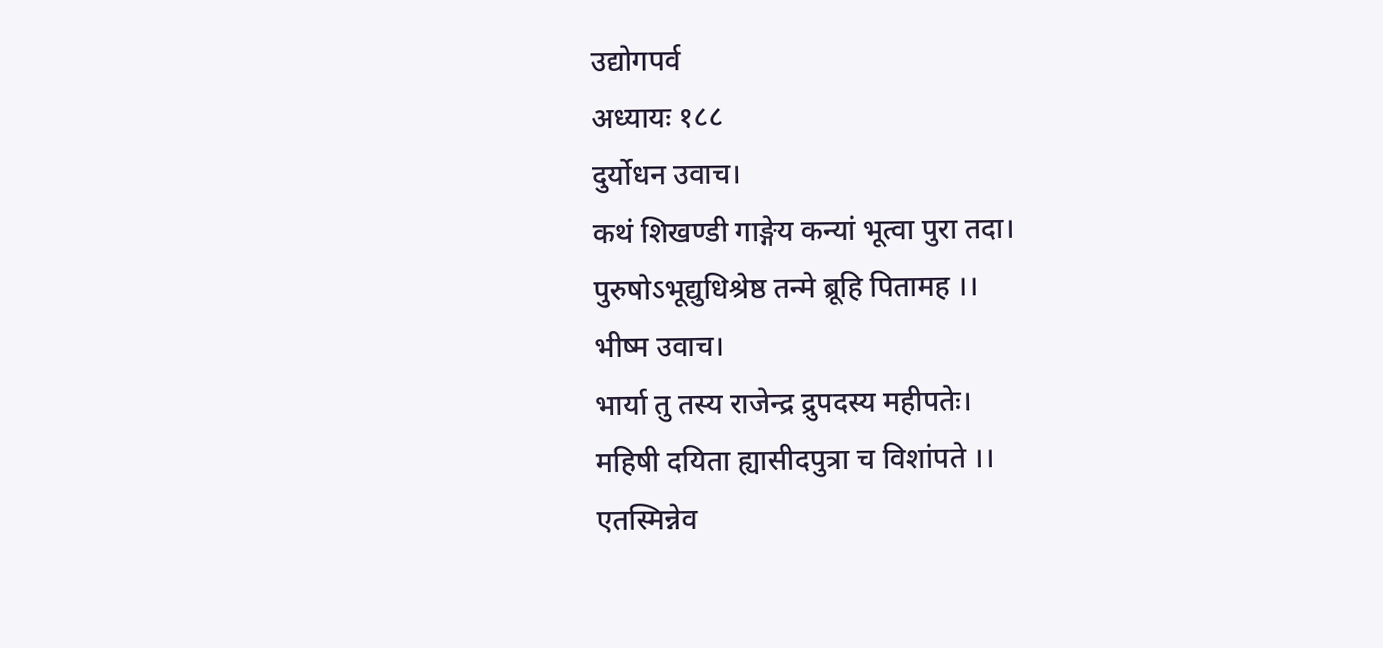उद्योगपर्व
अध्यायः १८८
दुर्योधन उवाच।
कथं शिखण्डी गाङ्गेय कन्यां भूत्वा पुरा तदा।
पुरुषोऽभूद्युधिश्रेष्ठ तन्मे ब्रूहि पितामह ।।
भीष्म उवाच।
भार्या तु तस्य राजेन्द्र द्रुपदस्य महीपतेः।
महिषी दयिता ह्यासीदपुत्रा च विशांपते ।।
एतस्मिन्नेव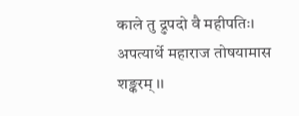काले तु द्रुपदो वै महीपतिः।
अपत्यार्थे महाराज तोषयामास शङ्करम् ।।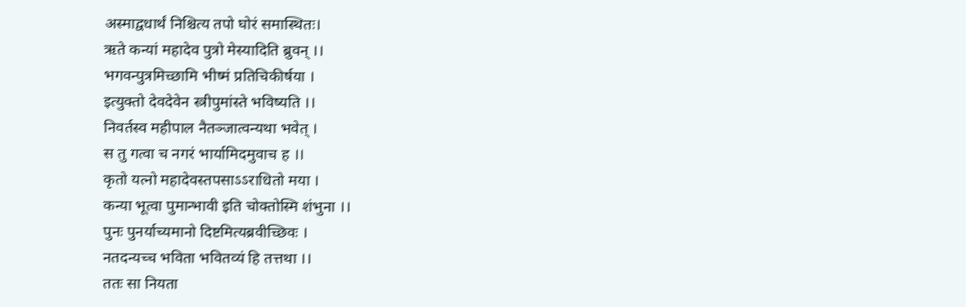अस्माद्वधार्थं निश्चित्य तपो घोरं समास्थितः।
ऋते कन्यां महादेव पुत्रो मेस्यादिति ब्रुवन् ।।
भगवन्पुत्रमिच्छामि भीष्मं प्रतिचिकीर्षया ।
इत्युक्तो देवदेवेन स्त्रीपुमांस्ते भविष्यति ।।
निवर्तस्व महीपाल नैतञ्जात्वन्यथा भवेत् ।
स तु गत्वा च नगरं भार्यामिदमुवाच ह ।।
कृतो यत्नो महादेवस्तपसाऽऽराधितो मया ।
कन्या भूत्वा पुमान्भावी इति चोक्तोस्मि शंभुना ।।
पुनः पुनर्याच्यमानो दिष्टमित्यब्रवीच्छिवः ।
नतदन्यच्च भविता भवितव्यं हि तत्तथा ।।
ततः सा नियता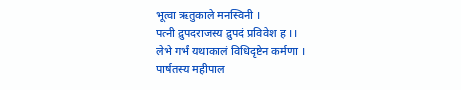भूत्वा ऋतुकाले मनस्विनी ।
पत्नी द्रुपदराजस्य द्रुपदं प्रविवेश ह ।।
लेभे गर्भं यथाकालं विधिदृष्टेन कर्मणा ।
पार्षतस्य महीपाल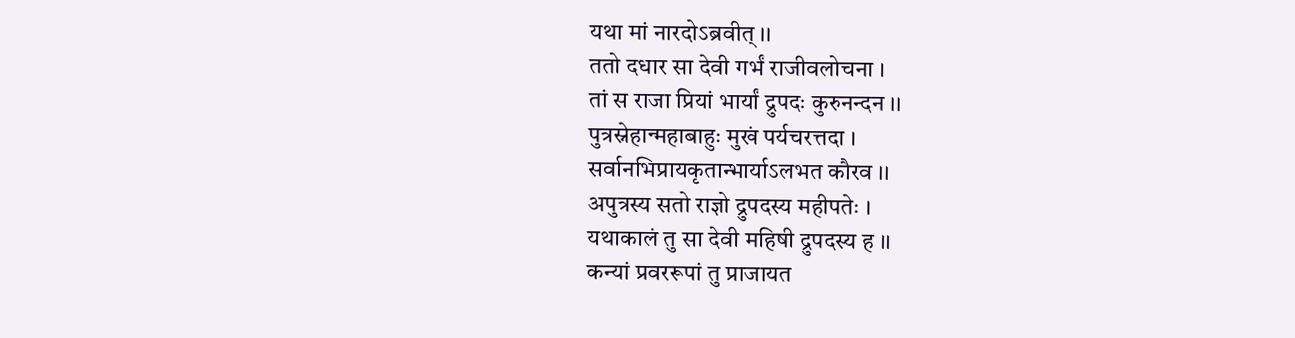यथा मां नारदोऽब्रवीत् ।।
ततो दधार सा देवी गर्भं राजीवलोचना ।
तां स राजा प्रियां भार्यां द्रुपदः कुरुनन्दन ।।
पुत्रस्नेहान्महाबाहुः मुखं पर्यचरत्तदा ।
सर्वानभिप्रायकृतान्भार्याऽलभत कौरव ।।
अपुत्रस्य सतो राज्ञो द्रुपदस्य महीपतेः ।
यथाकालं तु सा देवी महिषी द्रुपदस्य ह ।।
कन्यां प्रवररूपां तु प्राजायत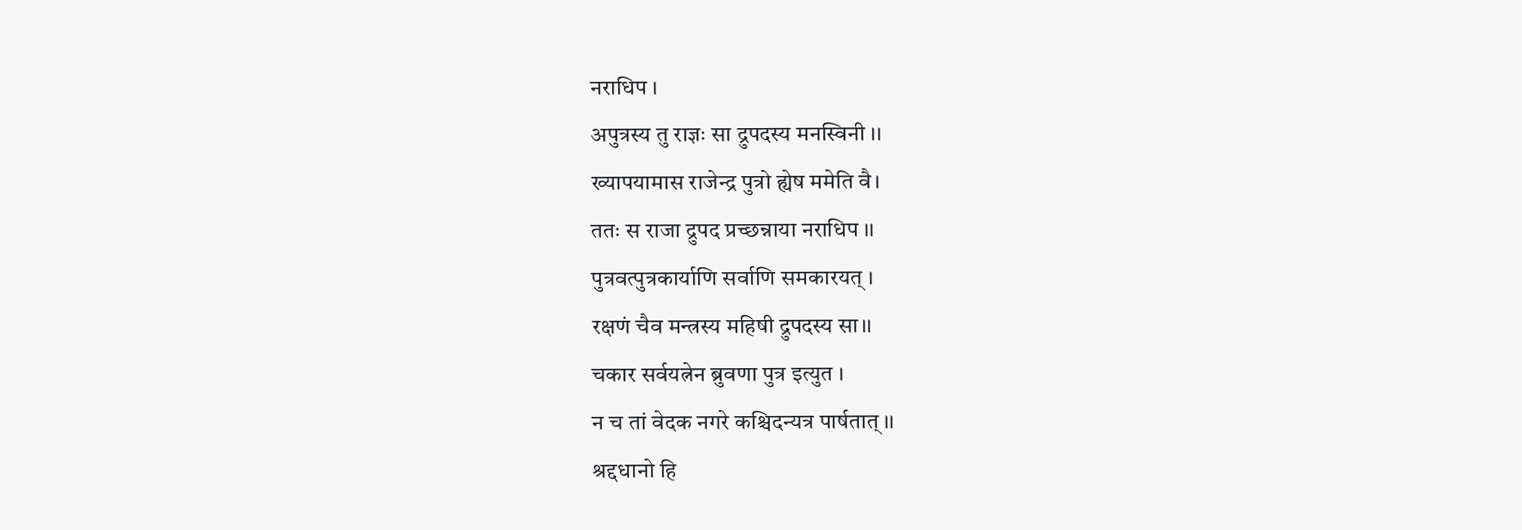नराधिप ।
अपुत्रस्य तु राज्ञः सा द्रुपदस्य मनस्विनी ।।
ख्यापयामास राजेन्द्र पुत्रो ह्येष ममेति वै।
ततः स राजा द्रुपद प्रच्छन्नाया नराधिप ।।
पुत्रवत्पुत्रकार्याणि सर्वाणि समकारयत् ।
रक्षणं चैव मन्त्रस्य महिषी द्रुपदस्य सा।।
चकार सर्वयत्नेन ब्रुवणा पुत्र इत्युत ।
न च तां वेदक नगरे कश्चिदन्यत्र पार्षतात् ।।
श्रद्दधानो हि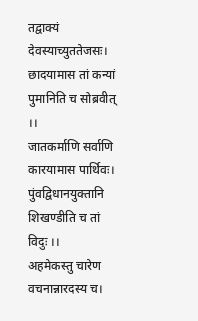तद्वाक्यं देवस्याच्युततेजसः।
छादयामास तां कन्यां पुमानिति च सोब्रवीत् ।।
जातकर्माणि सर्वाणि कारयामास पार्थिवः।
पुंवद्विधानयुक्तानि शिखण्डीति च तां विदुः ।।
अहमेकस्तु चारेण वचनान्नारदस्य च।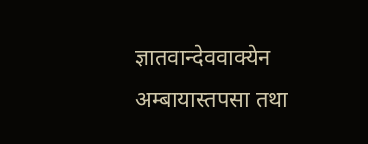ज्ञातवान्देववाक्येन अम्बायास्तपसा तथा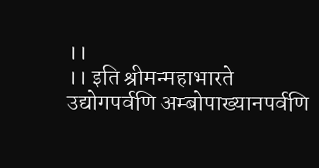।।
।। इति श्रीमन्महाभारते
उद्योगपर्वणि अम्बोपाख्यानपर्वणि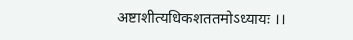अष्टाशीत्यधिकशततमोऽध्यायः ।।